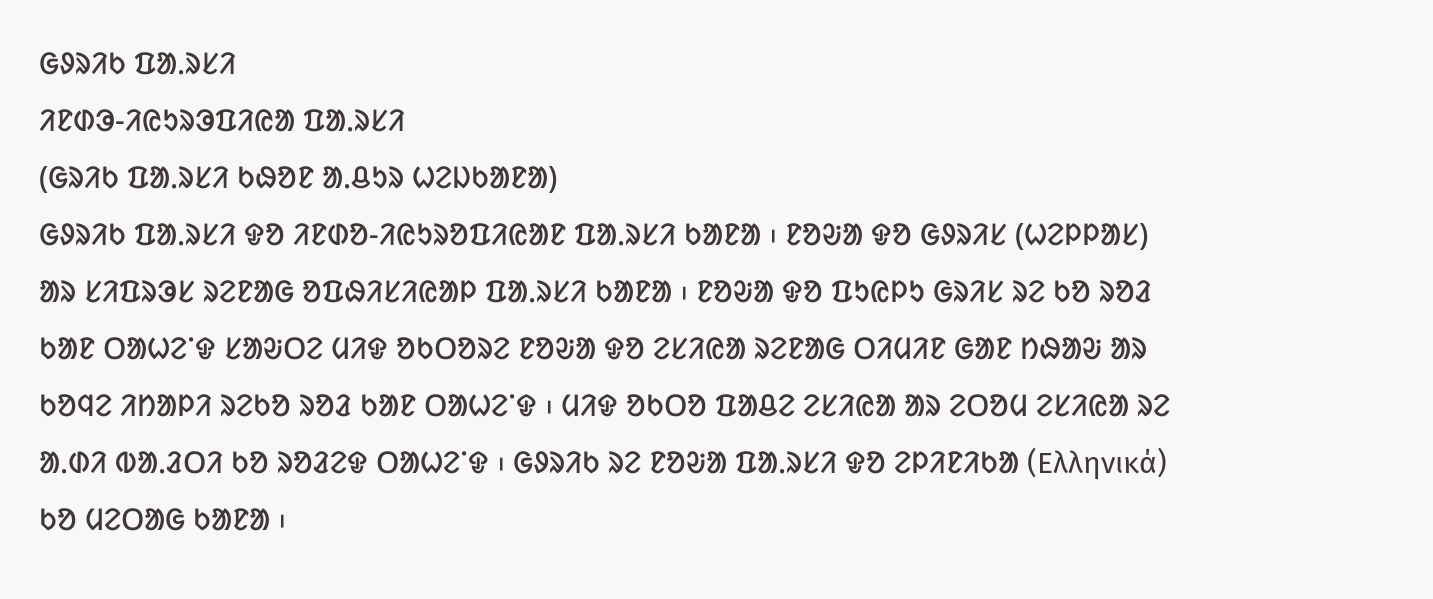ᱜᱽᱨᱤᱠ ᱯᱟᱹᱨᱥᱤ
ᱤᱱᱰᱳ-ᱤᱭᱩᱨᱳᱯᱤᱭᱟ ᱯᱟᱹᱨᱥᱤ
(ᱜᱨᱤᱠ ᱯᱟᱹᱨᱥᱤ ᱠᱷᱚᱱ ᱟᱹᱪᱩᱨ ᱦᱮᱡᱠᱟᱱᱟ)
ᱜᱽᱨᱤᱠ ᱯᱟᱹᱨᱥᱤ ᱫᱚ ᱤᱱᱰᱚ-ᱤᱭᱩᱨᱚᱯᱤᱭᱟᱱ ᱯᱟᱹᱨᱥᱤ ᱠᱟᱱᱟ ᱾ ᱱᱚᱶᱟ ᱫᱚ ᱜᱽᱨᱤᱥ (ᱦᱮᱞᱞᱟᱥ) ᱟᱨ ᱥᱤᱯᱨᱳᱥ ᱨᱮᱱᱟᱜ ᱚᱯᱷᱤᱥᱤᱭᱟᱞ ᱯᱟᱹᱨᱥᱤ ᱠᱟᱱᱟ ᱾ ᱱᱚᱶᱟ ᱫᱚ ᱯᱩᱭᱞᱩ ᱜᱨᱤᱥ ᱨᱮ ᱠᱚ ᱨᱚᱲ ᱠᱟᱱ ᱛᱟᱦᱮᱸᱫ ᱥᱟᱶᱛᱮ ᱢᱤᱫ ᱚᱠᱛᱚᱨᱮ ᱱᱚᱶᱟ ᱫᱚ ᱮᱥᱤᱭᱟ ᱨᱮᱱᱟᱜ ᱛᱤᱢᱤᱱ ᱜᱟᱱ ᱴᱷᱟᱶ ᱟᱨ ᱠᱚᱧᱮ ᱤᱴᱟᱞᱤ ᱨᱮᱠᱚ ᱨᱚᱲ ᱠᱟᱱ ᱛᱟᱦᱮᱸᱫ ᱾ ᱢᱤᱫ ᱚᱠᱛᱚ ᱯᱟᱪᱮ ᱮᱥᱤᱭᱟ ᱟᱨ ᱮᱛᱚᱢ ᱮᱥᱤᱭᱟ ᱨᱮ ᱟᱹᱰᱤ ᱵᱟᱹᱲᱛᱤ ᱠᱚ ᱨᱚᱲᱮᱫ ᱛᱟᱦᱮᱸᱫ ᱾ ᱜᱽᱨᱤᱠ ᱨᱮ ᱱᱚᱶᱟ ᱯᱟᱹᱨᱥᱤ ᱫᱚ ᱮᱞᱤᱱᱤᱠᱟ (Ελληνικά) ᱠᱚ ᱢᱮᱛᱟᱜ ᱠᱟᱱᱟ ᱾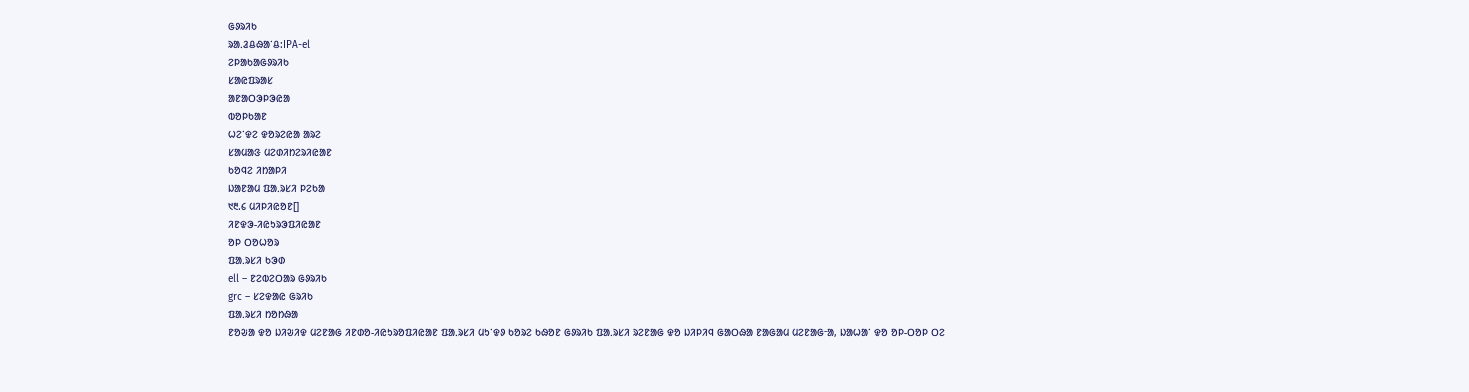ᱜᱽᱨᱤᱠ
ᱨᱟᱹᱲᱪᱷᱟᱸᱪ:IPA-el
ᱮᱞᱟᱠᱟᱜᱽᱨᱤᱠ
ᱥᱟᱭᱯᱨᱟᱥ
ᱟᱱᱟᱛᱳᱞᱳᱭᱟ
ᱵᱚᱞᱠᱟᱱ
ᱦᱮᱸᱫᱮ ᱫᱚᱨᱮᱭᱟ ᱟᱨᱮ
ᱥᱟᱢᱟᱝ ᱢᱮᱰᱤᱴᱮᱨᱤᱭᱟᱱ
ᱠᱚᱧᱮ ᱤᱴᱟᱞᱤ
ᱡᱟᱱᱟᱢ ᱯᱟᱹᱨᱥᱤ ᱞᱮᱠᱟ
᱑᱓.᱔ ᱢᱤᱞᱤᱭᱚᱱ[]
ᱤᱱᱫᱳ-ᱤᱭᱩᱨᱳᱯᱤᱭᱟᱱ
ᱚᱞ ᱛᱚᱦᱚᱨ
ᱯᱟᱹᱨᱥᱤ ᱠᱳᱰ
ell – ᱱᱮᱵᱮᱛᱟᱨ ᱜᱽᱨᱤᱠ
grc – ᱥᱮᱫᱟᱭ ᱜᱨᱤᱠ
ᱯᱟᱹᱨᱥᱤ ᱴᱚᱴᱷᱟ
ᱱᱚᱶᱟ ᱫᱚ ᱡᱤᱶᱤᱫ ᱢᱮᱱᱟᱜ ᱤᱱᱰᱚ-ᱤᱭᱩᱨᱚᱯᱤᱭᱟᱱ ᱯᱟᱹᱨᱥᱤ ᱢᱩᱸᱫᱽ ᱠᱚᱨᱮ ᱠᱷᱚᱱ ᱜᱽᱨᱤᱠ ᱯᱟᱹᱨᱥᱤ ᱨᱮᱱᱟᱜ ᱫᱚ ᱡᱤᱞᱤᱧ ᱜᱟᱛᱷᱟ ᱱᱟᱜᱟᱢ ᱢᱮᱱᱟᱜᱼᱟ, ᱡᱟᱦᱟᱸ ᱫᱚ ᱚᱞ-ᱛᱚᱞ ᱛᱮ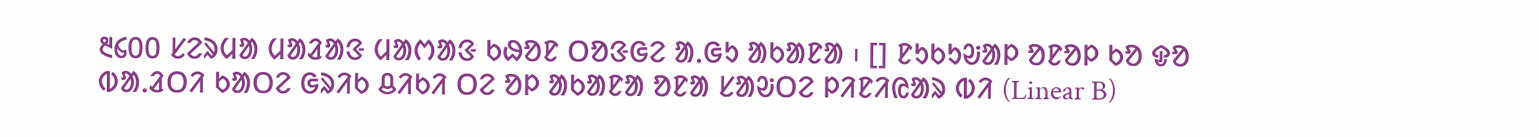᱓᱔᱐᱐ ᱥᱮᱨᱢᱟ ᱢᱟᱲᱟᱝ ᱢᱟᱬᱟᱝ ᱠᱷᱚᱱ ᱛᱚᱝᱜᱮ ᱟᱹᱜᱩ ᱟᱠᱟᱱᱟ ᱾ [] ᱱᱩᱠᱩᱶᱟᱞ ᱚᱱᱚᱞ ᱠᱚ ᱫᱚ ᱵᱟᱹᱲᱛᱤ ᱠᱟᱛᱮ ᱜᱨᱤᱠ ᱪᱤᱠᱤ ᱛᱮ ᱚᱞ ᱟᱠᱟᱱᱟ ᱚᱱᱟ ᱥᱟᱶᱛᱮ ᱞᱤᱱᱤᱭᱟᱨ ᱵᱤ (Linear B)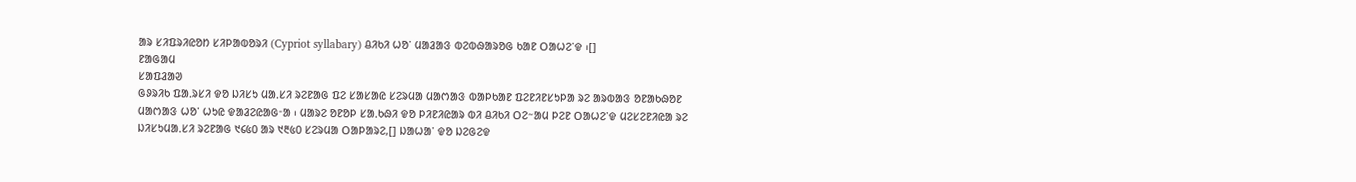ᱟᱨ ᱥᱤᱯᱨᱤᱭᱚᱴ ᱥᱤᱞᱟᱵᱚᱨᱤ (Cypriot syllabary) ᱪᱤᱠᱤ ᱦᱚᱸ ᱢᱟᱲᱟᱝ ᱵᱮᱵᱷᱟᱨᱚᱜ ᱠᱟᱱ ᱛᱟᱦᱮᱸᱫ ᱾[]
ᱱᱟᱜᱟᱢ
ᱥᱟᱯᱲᱟᱣ
ᱜᱽᱨᱤᱠ ᱯᱟᱹᱨᱥᱤ ᱫᱚ ᱡᱤᱥᱩ ᱢᱟᱹᱥᱤ ᱨᱮᱱᱟᱜ ᱯᱮ ᱥᱟᱥᱟᱭ ᱥᱮᱨᱢᱟ ᱢᱟᱬᱟᱝ ᱵᱟᱞᱠᱟᱱ ᱯᱮᱱᱤᱱᱥᱩᱞᱟ ᱨᱮ ᱟᱨᱵᱟᱝ ᱚᱱᱟᱠᱷᱚᱱ ᱢᱟᱬᱟᱝ ᱦᱚᱸ ᱦᱩᱭ ᱫᱟᱲᱮᱭᱟᱜᱼᱟ ᱾ ᱢᱟᱨᱮ ᱚᱱᱚᱞ ᱥᱟᱹᱠᱷᱤ ᱫᱚ ᱞᱤᱱᱤᱭᱟᱨ ᱵᱤ ᱪᱤᱠᱤ ᱛᱮᱻᱟᱢ ᱞᱮᱱ ᱛᱟᱦᱮᱸᱫ ᱢᱮᱥᱮᱱᱤᱭᱟ ᱨᱮ ᱡᱤᱥᱩᱢᱟᱹᱥᱤ ᱨᱮᱱᱟᱜ ᱑᱔᱕᱐ ᱟᱨ ᱑᱓᱕᱐ ᱥᱮᱨᱢᱟ ᱛᱟᱞᱟᱨᱮ,[] ᱡᱟᱦᱟᱸ ᱫᱚ ᱡᱮᱜᱮᱫ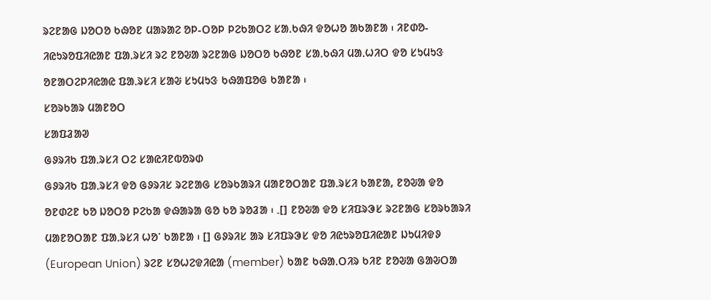ᱨᱮᱱᱟᱜ ᱡᱚᱛᱚ ᱠᱷᱚᱱ ᱢᱟᱨᱟᱮ ᱚᱞ-ᱛᱚᱞ ᱞᱮᱠᱟᱛᱮ ᱥᱟᱹᱠᱷᱤ ᱫᱚᱦᱚ ᱟᱠᱟᱱᱟ ᱾ ᱤᱱᱰᱚ-ᱤᱭᱩᱨᱚᱯᱤᱭᱟᱱ ᱯᱟᱹᱨᱥᱤ ᱨᱮ ᱱᱚᱶᱟ ᱨᱮᱱᱟᱜ ᱡᱚᱛᱚ ᱠᱷᱚᱱ ᱥᱟᱹᱠᱷᱤ ᱢᱟᱹᱦᱤᱛ ᱫᱚ ᱥᱩᱢᱩᱝ ᱚᱱᱟᱛᱮᱞᱤᱭᱟᱭ ᱯᱟᱹᱨᱥᱤ ᱥᱟᱶ ᱥᱩᱢᱩᱝ ᱠᱷᱟᱯᱚᱜ ᱠᱟᱱᱟ ᱾
ᱥᱚᱨᱠᱟᱨ ᱢᱟᱱᱚᱛ
ᱥᱟᱯᱲᱟᱣ
ᱜᱽᱨᱤᱠ ᱯᱟᱹᱨᱥᱤ ᱛᱮ ᱥᱟᱭᱤᱱᱵᱚᱨᱰ
ᱜᱽᱨᱤᱠ ᱯᱟᱹᱨᱥᱤ ᱫᱚ ᱜᱽᱨᱤᱥ ᱨᱮᱱᱟᱜ ᱥᱚᱨᱠᱟᱨᱤ ᱢᱟᱱᱚᱛᱟᱱ ᱯᱟᱹᱨᱥᱤ ᱠᱟᱱᱟ, ᱱᱚᱶᱟ ᱫᱚ ᱚᱱᱰᱮᱱ ᱠᱚ ᱡᱚᱛᱚ ᱞᱮᱠᱟ ᱫᱷᱟᱨᱟ ᱜᱚ ᱠᱚ ᱨᱚᱲᱟ ᱾ .[] ᱱᱚᱶᱟ ᱫᱚ ᱥᱤᱯᱨᱳᱥ ᱨᱮᱱᱟᱜ ᱥᱚᱨᱠᱟᱨᱤ ᱢᱟᱱᱚᱛᱟᱱ ᱯᱟᱹᱨᱥᱤ ᱦᱚᱸ ᱠᱟᱱᱟ ᱾ [] ᱜᱽᱨᱤᱥ ᱟᱨ ᱥᱤᱯᱨᱳᱥ ᱫᱚ ᱤᱭᱩᱨᱚᱯᱤᱭᱟᱱ ᱡᱩᱢᱤᱫᱽ (European Union) ᱨᱮᱱ ᱥᱚᱦᱮᱫᱤᱭᱟ (member) ᱠᱟᱱ ᱠᱷᱟᱹᱛᱤᱨ ᱠᱤᱱ ᱱᱚᱶᱟ ᱜᱟᱶᱛᱟ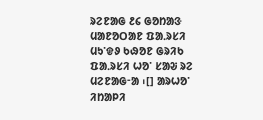ᱨᱮᱱᱟᱜ ᱒᱔ ᱜᱚᱴᱟᱝ ᱢᱟᱱᱚᱛᱟᱱ ᱯᱟᱹᱨᱥᱤ ᱢᱩᱸᱫᱽ ᱠᱷᱚᱱ ᱜᱨᱤᱠ ᱯᱟᱹᱨᱥᱤ ᱦᱚᱸ ᱥᱟᱶ ᱨᱮ ᱢᱮᱱᱟᱜᱼᱟ ᱾[] ᱟᱨᱦᱚᱸ ᱤᱴᱟᱞᱤ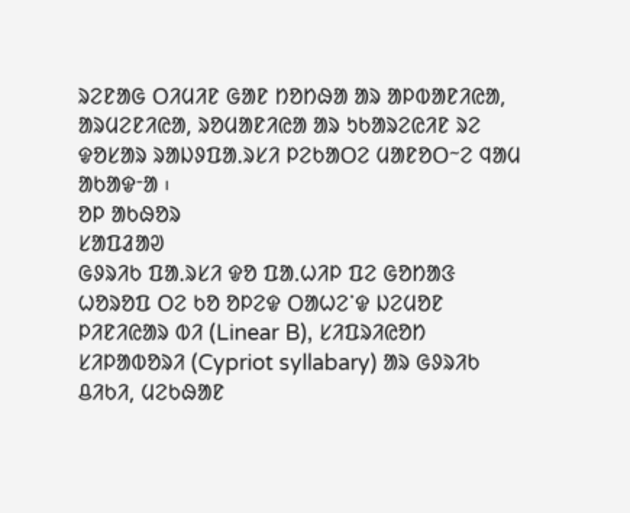ᱨᱮᱱᱟᱜ ᱛᱤᱢᱤᱱ ᱜᱟᱱ ᱴᱚᱴᱷᱟ ᱟᱨ ᱟᱞᱵᱟᱱᱤᱭᱟ, ᱟᱨᱢᱮᱱᱤᱭᱟ, ᱨᱚᱢᱟᱱᱤᱭᱟ ᱟᱨ ᱩᱠᱟᱨᱮᱭᱤᱱ ᱨᱮ ᱫᱚᱥᱟᱨ ᱨᱟᱡᱽᱯᱟᱹᱨᱥᱤ ᱞᱮᱠᱟᱛᱮ ᱢᱟᱱᱚᱛᱻᱮ ᱧᱟᱢ ᱟᱠᱟᱫᱼᱟ ᱾
ᱚᱞ ᱟᱠᱷᱚᱨ
ᱥᱟᱯᱲᱟᱣ
ᱜᱽᱨᱤᱠ ᱯᱟᱹᱨᱥᱤ ᱫᱚ ᱯᱟᱹᱦᱤᱞ ᱯᱮ ᱜᱚᱴᱟᱝ ᱦᱚᱨᱚᱯ ᱛᱮ ᱠᱚ ᱚᱞᱮᱫ ᱛᱟᱦᱮᱸᱫ ᱡᱮᱢᱚᱱ ᱞᱤᱱᱤᱭᱟᱨ ᱵᱤ (Linear B), ᱥᱤᱯᱨᱤᱭᱚᱴ ᱥᱤᱞᱟᱵᱚᱨᱤ (Cypriot syllabary) ᱟᱨ ᱜᱽᱨᱤᱠ ᱪᱤᱠᱤ, ᱢᱮᱠᱷᱟᱱ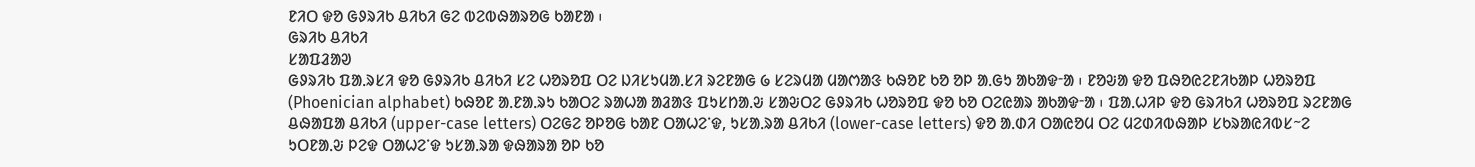ᱱᱤᱛ ᱫᱚ ᱜᱽᱨᱤᱠ ᱪᱤᱠᱤ ᱜᱮ ᱵᱮᱵᱷᱟᱨᱚᱜ ᱠᱟᱱᱟ ᱾
ᱜᱨᱤᱠ ᱪᱤᱠᱤ
ᱥᱟᱯᱲᱟᱣ
ᱜᱽᱨᱤᱠ ᱯᱟᱹᱨᱥᱤ ᱫᱚ ᱜᱽᱨᱤᱠ ᱪᱤᱠᱤ ᱥᱮ ᱦᱚᱨᱚᱯ ᱛᱮ ᱡᱤᱥᱩᱢᱟᱹᱥᱤ ᱨᱮᱱᱟᱜ ᱙ ᱥᱮᱨᱢᱟ ᱢᱟᱬᱟᱝ ᱠᱷᱚᱱ ᱠᱚ ᱚᱞ ᱟᱹᱜᱩ ᱟᱠᱟᱫᱼᱟ ᱾ ᱱᱚᱶᱟ ᱫᱚ ᱯᱷᱚᱭᱮᱱᱤᱠᱟᱞ ᱦᱚᱨᱚᱯ (Phoenician alphabet) ᱠᱷᱚᱱ ᱟᱹᱱᱟᱹᱨᱩ ᱠᱟᱛᱮ ᱨᱟᱦᱟ ᱟᱲᱟᱝ ᱯᱩᱥᱴᱟᱹᱶ ᱥᱟᱶᱛᱮ ᱜᱽᱨᱤᱠ ᱦᱚᱨᱚᱯ ᱫᱚ ᱠᱚ ᱛᱮᱭᱟᱨ ᱟᱠᱟᱫᱼᱟ ᱾ ᱯᱟᱹᱦᱤᱞ ᱫᱚ ᱜᱨᱤᱠᱤ ᱦᱚᱨᱚᱯ ᱨᱮᱱᱟᱜ ᱪᱷᱟᱯᱟ ᱪᱤᱠᱤ (upper-case letters) ᱛᱮᱜᱮ ᱚᱞᱚᱜ ᱠᱟᱱ ᱛᱟᱦᱮᱸᱫ, ᱩᱥᱟᱹᱨᱟ ᱪᱤᱠᱤ (lower-case letters) ᱫᱚ ᱟᱹᱰᱤ ᱛᱟᱭᱚᱢ ᱛᱮ ᱢᱮᱰᱤᱵᱷᱟᱞ ᱥᱠᱨᱟᱭᱤᱵᱥᱻᱮ ᱩᱛᱱᱟᱹᱶ ᱞᱮᱫ ᱛᱟᱦᱮᱸᱫ ᱩᱥᱟᱹᱨᱟ ᱫᱷᱟᱨᱟ ᱚᱞ ᱠᱚ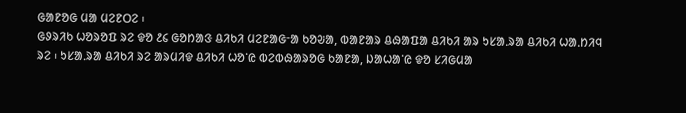ᱜᱟᱱᱚᱜ ᱢᱟ ᱢᱮᱱᱛᱮ ᱾
ᱜᱽᱨᱤᱠ ᱦᱚᱨᱚᱯ ᱨᱮ ᱫᱚ ᱒᱔ ᱜᱚᱴᱟᱝ ᱪᱤᱠᱤ ᱢᱮᱱᱟᱜᱼᱟ ᱠᱚᱶᱟ, ᱵᱟᱱᱟᱨ ᱪᱷᱟᱯᱟ ᱪᱤᱠᱤ ᱟᱨ ᱩᱥᱟᱹᱨᱟ ᱪᱤᱠᱤ ᱦᱟᱹᱴᱤᱧ ᱨᱮ ᱾ ᱩᱥᱟᱹᱨᱟ ᱪᱤᱠᱤ ᱨᱮ ᱟᱨᱢᱤᱫ ᱪᱤᱠᱤ ᱦᱚᱸᱭ ᱵᱮᱵᱷᱟᱨᱚᱜ ᱠᱟᱱᱟ, ᱡᱟᱦᱟᱸᱭ ᱫᱚ ᱥᱤᱜᱢᱟ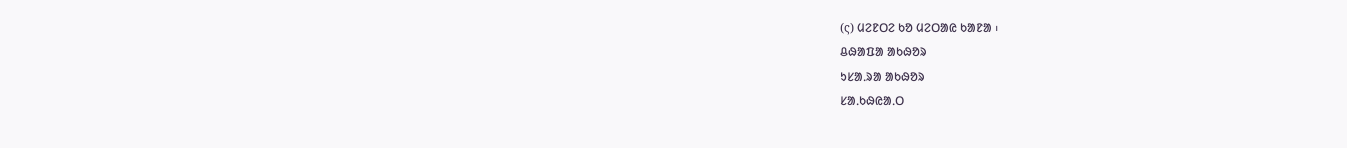(ς) ᱢᱮᱱᱛᱮ ᱠᱚ ᱢᱮᱛᱟᱭ ᱠᱟᱱᱟ ᱾
ᱪᱷᱟᱯᱟ ᱟᱠᱷᱚᱨ
ᱩᱥᱟᱹᱨᱟ ᱟᱠᱷᱚᱨ
ᱥᱟᱹᱠᱷᱭᱟᱹᱛ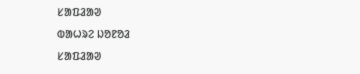ᱥᱟᱯᱲᱟᱣ
ᱵᱟᱦᱨᱮ ᱡᱚᱱᱚᱲ
ᱥᱟᱯᱲᱟᱣ